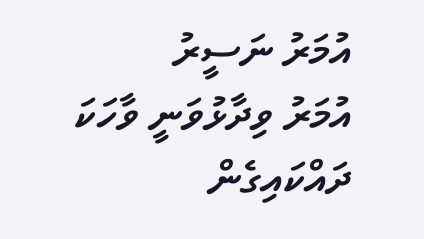އުމަރު ނަސީރު
އުމަރު ވިދާޅުވަނީ ވާހަކަ ދައްކައިގެން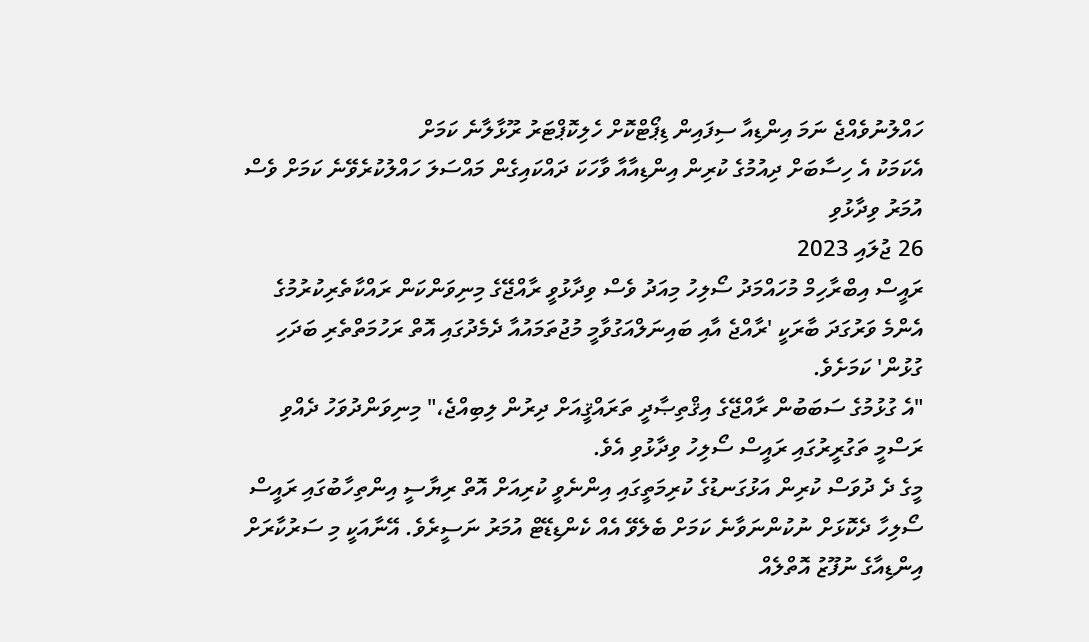ހައްލުނުވެއްޖެ ނަމަ އިންޑިއާ ސިފައިން ޑިޕޯޓްކޮށް ހެލިކޮޕްޓަރު ރޫޅާލާނެ ކަމަށް
އެކަމަކު އެ ހިސާބަށް ދިއުމުގެ ކުރިން އިންޑިއާއާ ވާހަކަ ދައްކައިގެން މައްސަލަ ހައްލުކުރެވޭނެ ކަމަށް ވެސް އުމަރު ވިދާޅުވި
26 ޖުލައި 2023
ރައީސް އިބްރާހިމް މުހައްމަދު ސޯލިހު މިއަދު ވެސް ވިދާޅުވީ ރާއްޖޭގެ މިނިވަންކަން ރައްކާތެރިކުރުމުގެ އެންމެ ވަރުގަދަ ބާރަކީ 'ރާއްޖެ އާއި ބައިނަލްއަގުވާމީ މުޖުތަމައުއާ ދެމެދުގައި އޮތް ރަހުމަތްތެރި ބަދަހި ގުޅުން' ކަމަށެވެ.
"އެ ގުޅުމުގެ ސަބަބުން ރާއްޖޭގެ އިޤްތިޞާދީ ތަރައްޤީއަށް ދިރުން ލިބިއްޖެ،" މިނިވަންދުވަހު ދެއްވި ރަސްމީ ތަގުރީރުގައި ރައީސް ސޯލިހު ވިދާޅުވި އެވެ.
މީގެ ދެ ދުވަސް ކުރިން އަޅުގަނޑުގެ ކުރިމަތީގައި އިންނެވީ ކުރިއަށް އޮތް ރިޔާސީ އިންތިހާބުގައި ރައީސް ސޯލިހާ ދެކޮޅަށް ނުކުންނަވާނެ ކަމަށް ބެލެވޭ އެއް ކެންޑިޑޭޓް އުމަރު ނަސީރެވެ. އޭނާއަކީ މި ސަރުކާރަށް އިންޑިއާގެ ނުފޫޒު އޮތްލެއް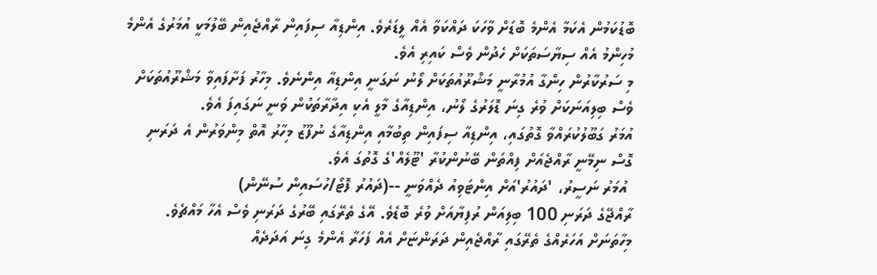ބޮޑުކަމުން އެކަމާ އެންމެ ބޮޑަށް ވާހަކަ ދައްކަވާ އެއް ލީޑަރެވެ. އިންޑިއާ ސިފައިން ރާއްޖެއިން ބޭލުމަކީ އުމަރުގެ އެންމެ މުހިންމު އެއް ސިޔާސަތަކަށް ހެދުން ވެސް ކައިރި އެވެ.
މި ސަރުކާރުން ހިންގާ އުމުރާނީ މަޝްރޫއުތަކަށް ލޯނު ނަގަނީ އިންޑިއާ އިންނެވެ. މިހާރު ފަށާފައިވާ މަޝްރޫއުތަކަށް ވެސް ބިލިއަނަކަށް ވުރެ ގިނަ ޑޮލަރުގެ ލޯނު، އިންޑިއާގެ މާލީ އެކި އިދާރާތަކުން ވަނީ ނަގައިފަ އެވެ.
އުމަރު ގަބޫލުކުރައްވާ ގޮތުގައި، އިންޑިއާ ސިފައިން ތިބުމާއި އިންޑިއާގެ ނުފޫޒު މިހާރު އޮތް މިންވަރުން އެ ދަރަނި ގޮސް ނިމޭނީ ރާއްޖެއަށް ފިއްތަން ބޭނުންކުރާ 'ޓޫލެއް'ގެ ގޮތުގަ އެވެ.
 އުމަރު ނަސީރު، 'ދައުރު'އަށް އިންޓަވިއު ދެއްވަނީ --(ދައުރު ފޮޓޯ/ހުސައިން ސުނޭން)
ރާއްޖޭގެ ދަރަނި 100 ބިލިއަން ރުފިޔާއަށް ވުރެ ބޮޑެވެ. އޭގެ ތެރޭގައި ބޭރުގެ ދަރަނި ވެސް އެހާ މައްޗެވެ. މިހާތަނަށް އަހަރެއްގެ ތެރޭގައި ރާއްޖެއިން ދަރަންޏަށް އެއް ފަހަރާ އެންމެ ގިނަ އަދަދެއް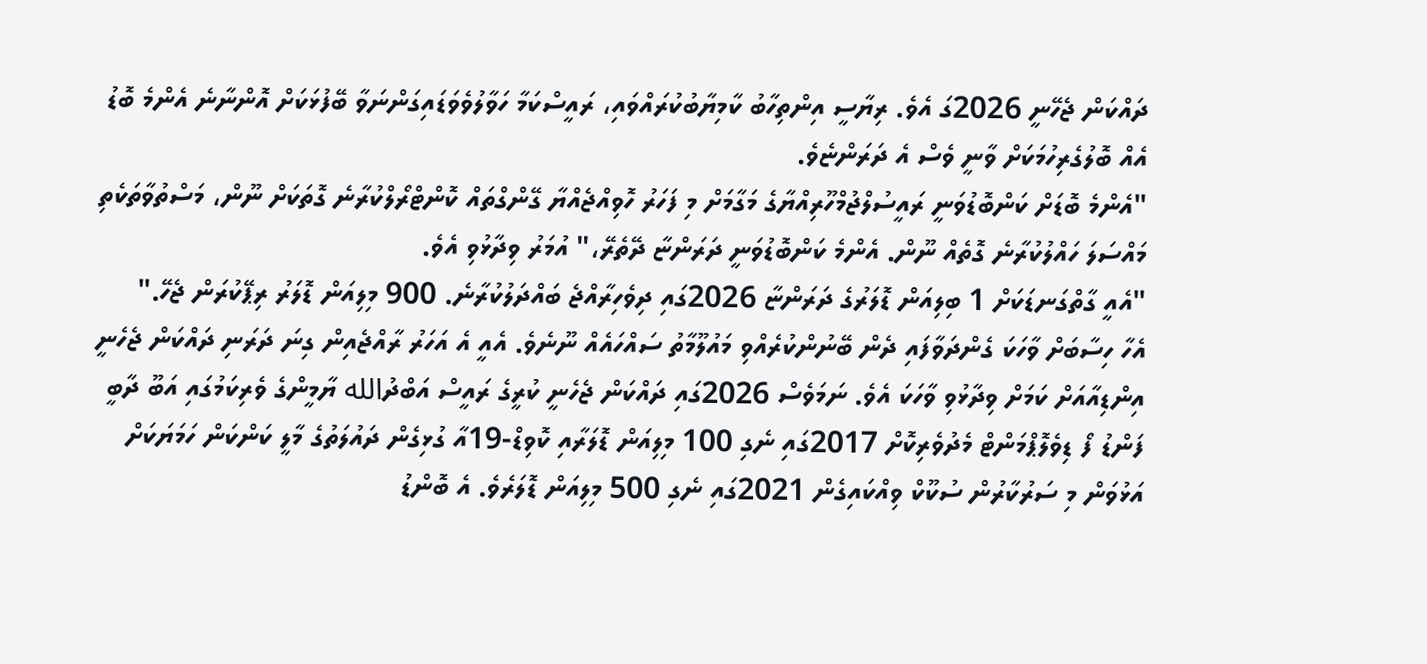ދައްކަން ޖެހޭނީ 2026ގަ އެވެ. ރިޔާސީ އިންތިހާބު ކާމިޔާބުކުރައްވައި، ރައީސްކަމާ ހަވާލުވެވަޑައިގަންނަވާ ބޭފުޅަކަށް އޮންނާނެ އެންމެ ބޮޑު އެއް ބޮލުގެރިހުމަކަށް ވާނީ ވެސް އެ ދަރަންޏެވެ.
"އެންމެ ބޮޑަށް ކަންބޮޑުވަނީ ރައީސުލްޖުމްހޫރިއްޔާގެ މަގާމަށް މި ފަހަރު ހޮވިއްޖެއްޔާ ގޭންގްތައް ކޮންޓްރޯލްކުރާނެ ގޮތަކަށް ނޫން، މަސްތުވާތަކެތި މައްސަލަ ހައްލުކުރާނެ ގޮތެއް ނޫން. އެންމެ ކަންބޮޑުވަނީ ދަރަންޏާ ދޭތެރޭ،" އުމަރު ވިދާޅުވި އެވެ.
"އެއީ ގާތްގަނޑަކަށް 1 ބިލިއަން ޑޮލަރުގެ ދަރަންޏާ 2026ގައި ދިވެހިރާއްޖެ ބައްދަލުކުރާނެ. 900 މިލިއަން ޑޮލަރު ރިޕޭކުރަން ޖެހޭ."
އެހާ ހިސާބަށް ވާހަކަ ގެންދަވާފައި ދެން ބޭނުންކުރެއްވި މައުލޫމާތު ސައްހައެއް ނޫނެވެ. އެއީ އެ އަހަރު ރާއްޖެއިން ގިނަ ދަރަނި ދައްކަން ޖެހެނީ އިންޑިއާއަށް ކަމަށް ވިދާޅުވި ވާހަކަ އެވެ. ނަމަވެސް 2026ގައި ދައްކަން ޖެހެނީ ކުރީގެ ރައީސް އަބްދުالله ޔާމީންގެ ވެރިކަމުގައި އަބޫ ދާބީ ފަންޑު ފޯ ޑިވެލޮޕްމަންޓް މެދުވެރިކޮށް 2017ގައި ނެގި 100 މިލިއަން ޑޮލަރާއި ކޮވިޑް-19އާ ގުޅިގެން ދައުލަތުގެ މާލީ ކަންކަން ހަމަޔަކަށް އަޅުވަން މި ސަރުކާރުން ސުކޫކް ވިއްކައިގެން 2021ގައި ނެގި 500 މިލިއަން ޑޮލަރެވެ. އެ ބޮންޑު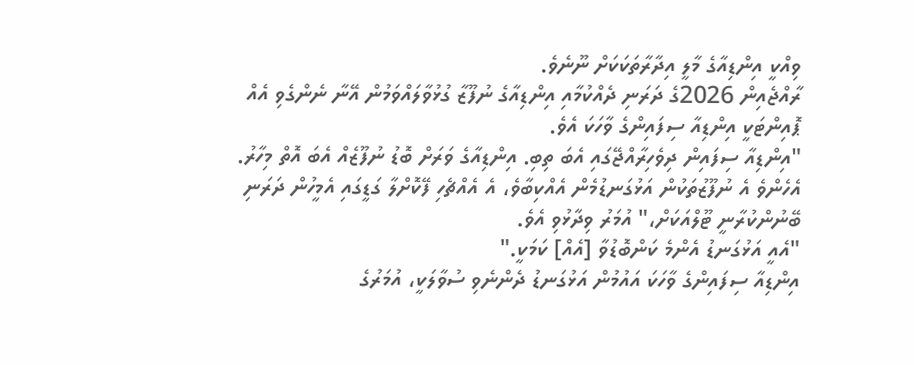ވިއްކީ އިންޑިއާގެ މާލީ އިދާރާތަކަކަށް ނޫނެވެ.
ރާއްޖެއިން 2026ގެ ދަރަނި ދެއްކުމާއި އިންޑިއާގެ ނުފޫޒާ ގުޅުވާލައްވަމުން އޭނާ ނެންގެވި އެއް ޕޮއިންޓަކީ އިންޑިއާ ސިފައިންގެ ވާހަކަ އެވެ.
"އިންޑިއާ ސިފައިން ދިވެހިރާއްޖޭގައި އެބަ ތިބި. އިންޑިއާގެ ވަރަށް ބޮޑު ނުފޫޒެއް އެބަ އޮތް މިހާރު. އެހެންވެ އެ ނުފޫޒުތަކުން އަޅުގަނޑުމެން އެއްކިބާވެ، އެ އެއްޗެހި ފޭކޮށްލާ ގަޑީގައި އެމީހުން ދަރަނި ބޭނުންކުރާނީ ޓޫލްއަކަށް،" އުމަރު ވިދާޅުވި އެވެ.
"އެއީ އަޅުގަނޑު އެންމެ ކަންބޮޑުވާ [އެއް] ކަމަކީ."
އިންޑިއާ ސިފައިންގެ ވާހަކަ އައުމުން އަޅުގަނޑު ދެންނެވި ސުވާލަކީ، އުމަރުގެ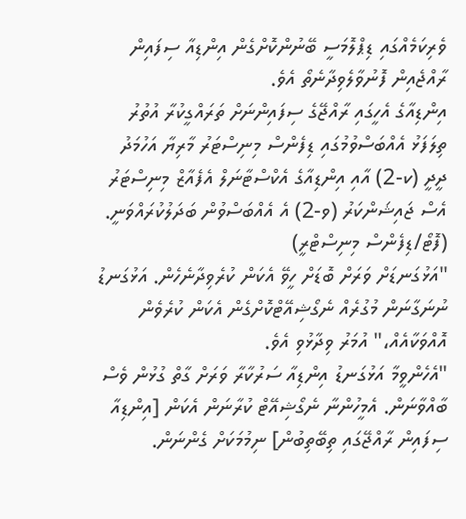ވެރިކަމެއްގައި ޑިޕްލޮމަސީ ބޭނުންކޮށްގެން އިންޑިއާ ސިފައިން ރާއްޖެއިން ފޮނުވާލެވިދާނެތޯ އެވެ.
އިންޑިއާގެ އެހީގައި ރާއްޖޭގެ ސިފައިންނަށް ތަރައްގީކުރާ އުތުރު ތިލަފަޅު އެއްބަސްވުމުގައި ޑިފެންސް މިނިސްޓަރު މާރިޔާ އަހުމަދު ދީދީ (ކ-2) އާއި އިންޑިއާގެ އެކްސްޓާނަލް އެފެއާޒް މިނިސްޓަރު އެސް ޖައިޝަންކަރު (ވ-2) އެ އެއްބަސްވުން ބަދަލުކުރައްވަނީ. (ފޮޓޯ/ޑިފެންސް މިނިސްޓްރީ)
"އަޅުގަނޑަށް ވަރަށް ބޮޑަށް ހީވޭ އެކަން ކުރެވިދާނެހެން. އަޅުގަނޑު ނުނަގާނަން މުގުރެއް ނެގޯޝިއޭޓްކޮށްގެން އެކަން ކުރެވެން އޮއްވަކާއެއް،" އުމަރު ވިދާޅުވި އެވެ.
"އެހެންވީމާ އަޅުގަނޑު އިންޑިއާ ސަރުކާރާ ވަރަށް ގާތް ގުޅުން ވެސް ބާއްވާނަން. އެމީހުންނާ ނެގޯޝިއޭޓް ކުރާނަން އެކަން [އިންޑިއާ ސިފައިން ރާއްޖޭގައި ތިބޭތިބުން] ނިމުމަކަށް ގެންނަން.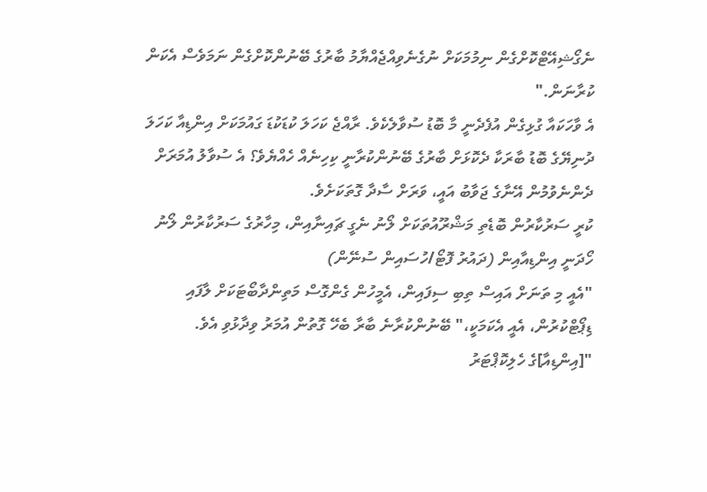ނެގޯޝިއޭޓްކޮށްގެން ނިމުމަކަށް ނުގެނެވިއްޖެއްޔާމު ބާރުގެ ބޭނުންކޮށްގެން ނަމަވެސް އެކަން ކުރާނަން."
އެ ވާހަކައާ ގުޅިގެން އުފެދެނީ މާ ބޮޑު ސުވާލެކެވެ. ރާއްޖެ ކަހަލަ ކުޑަކުޑަ ގައުމަކަށް އިންޑިއާ ކަހަލަ ދުނިޔޭގެ ބޮޑު ބާރަކާ ދެކޮޅަށް ބާރުގެ ބޭނުންކުރާނީ ކިހިނެއް ހެއްޔެވެ؟ އެ ސުވާލު އުމަރަށް ދެންނެވުމުން އޭނާގެ ޖަވާބު އައީ، ވަރަށް ސާދާ ގޮތަކަށެވެ.
ކުރީ ސަރުކާރުން ބޮޑެތި މަޝްރޫއުތަކަށް ލޯނު ނެގީ ޗައިނާއިން، މިހާރުގެ ސަރުކާރުން ލޯނު ހޯދަނީ އިންޑިއާއިން (ދައުރު ފޮޓޯ/ހުސައިން ސުނޭން)
"އެއީ މި ތަނަށް އައިސް ތިބި ސިފައިން، އެމީހުން ގެންގޮސް މަތިންދާބޯޓަކަށް ލާފައި ޑިޕޯޓްކުރުން، އެއީ އެކަމަކީ،" ބޭނުންކުރާނެ ބާރާ ބެހޭ ގޮތުން އުމަރު ވިދާޅުވި އެވެ.
"[އިންޑިއާ]ގެ ހެލިކޮޕްޓަރު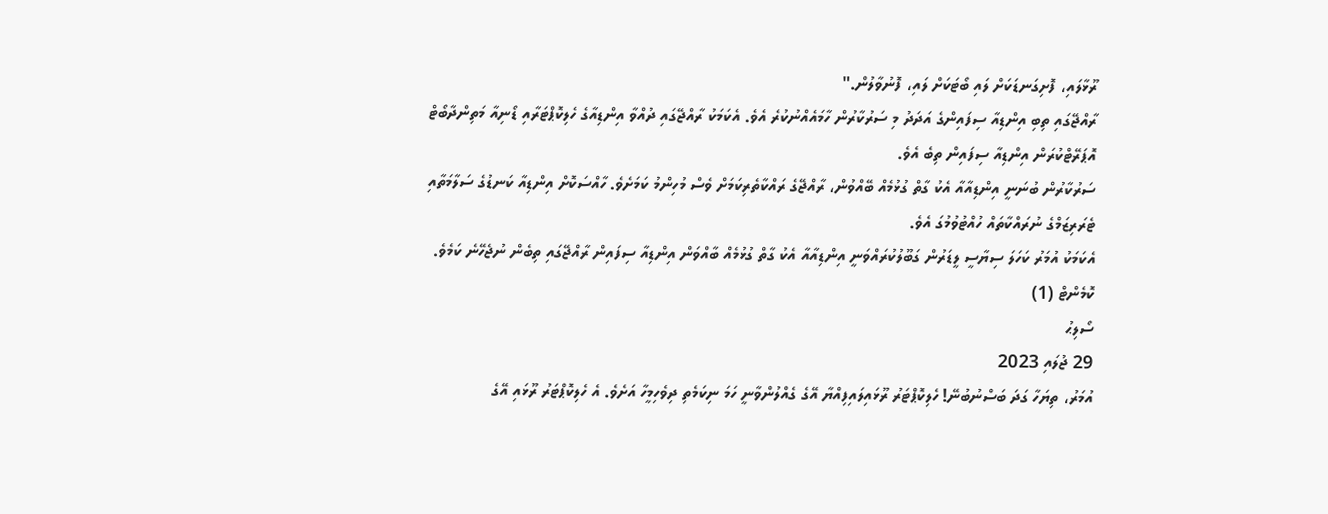ރޫޅާލައި، ފޮށިގަނޑަކަށް ލައި ބޯޓަކަށް ލައި، ފޮނުވާލުން."
ރާއްޖޭގައި ތިބި އިންޑިއާ ސިފައިންގެ އަދަދު މި ސަރުކާރުން ހާމައެއްނުކުރެ އެވެ. އެކަމަކު ރާއްޖޭގައި ދުއްވާ އިންޑިއާގެ ހެލިކޮޕްޓަރާއި ޑޯނިއާ މަތިންދާބޯޓް އޮޕަރޭޓްކުރަން އިންޑިއާ ސިފައިން ތިބެ އެވެ.
ސަރުކާރުން ބުނަނީ އިންޑިއާއާ އެކު ގާތް ގުޅުމެއް ބޭއްވުން، ރާއްޖޭގެ ރައްކާތެރިކަމަށް ވެސް މުހިންމު ކަމަށެވެ. ހާއްސަކޮށް އިންޑިއާ ކަނޑުގެ ސަލާމަތާއި ޓެރަރިޒަމްގެ ނުރައްކާތައް ހުއްޓުވުމުގަ އެވެ.
އެކަމަކު އުމަރު ކަހަލަ ސިޔާސީ ލީޑަރުން ގަބޫލުކުރައްވަނީ އިންޑިއާއާ އެކު ގާތް ގުޅުމެއް ބާއްވަން އިންޑިއާ ސިފައިން ރާއްޖޭގައި ތިބެން ނުޖެހޭނެ ކަމެވެ.
ކޮމެންޓް (1)
ސޯލިޙު
29 ޖުލައި 2023
އުމަރު، ތިޔަހާ ގަދަ ބަސްނުބުނޭ! ހެލިކޮޕްޓަރު ރޫޅައިލައިފިއްޔާ އޭގެ ގެއްލުންވާނީ ހަމަ ނިކަމެތި ދިވެހިމީހާ އަށެވެ. އެ ހެލިކޮޕްޓަރު ރޫޅައި އޭގެ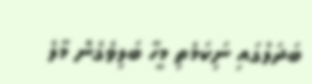ބަދަލުގައި ނިަކަމެތި މީހާ ބަލިވެގެން މާލެ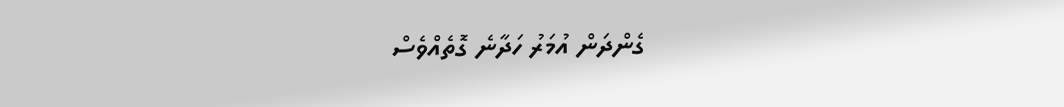ގެންދަން އުމަރު ހަދާނެ ގޮތެއްވެސް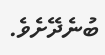ބުނެދޭށެވެ.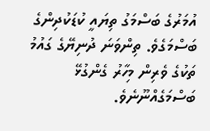އުމަރުގެ ބަސްމަގު ތިޔައީ ކުޑަކުދިންގެ ބަސްމަގެވެ. ތިންވަނަ ދުނިޔޭގެ ގައުމު ތަކުގެ ވެރިން މިހާރު ގެންގުޅޭ ބަސްމަގެއްނޫނެވެ.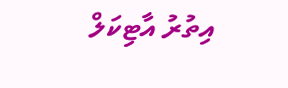އިތުރު އާޓިކަލް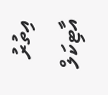އިތުރު އާޓިކަލް